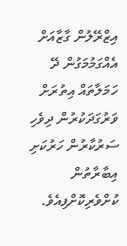އިޒްރޭލުން ގާޒާއަށް އެއްގަމުމަގުން ދޭ ހަމަލާތައް އިތުރަށް ވަރުގަދަކުރުން ދިވެހި ސަރުކާރުން ހަރުކަށި އިބާރާތުން ކުށްވެރިކޮށްފިއެވެ.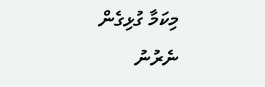މިކަމާ ގުޅިގެން ނެރުނު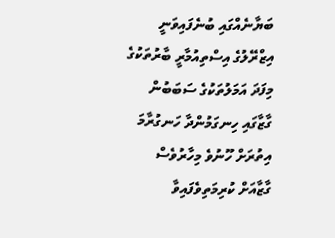ބަޔާނެއްގައި ބުނެފައިވަނީ އިޒްރޭލުގެ އިސްތިއުމާރީ ބާރުތަކުގެ މިފަދަ އަމަލުތަކުގެ ސަބަބުން ގާޒާގައި ހިނގަމުންދާ ހަނގުރާމަ އިތުރަށް ހޫނުވެ މިހާރުވެސް ގާޒާއަށް ކުރިމަތިވެފައިވާ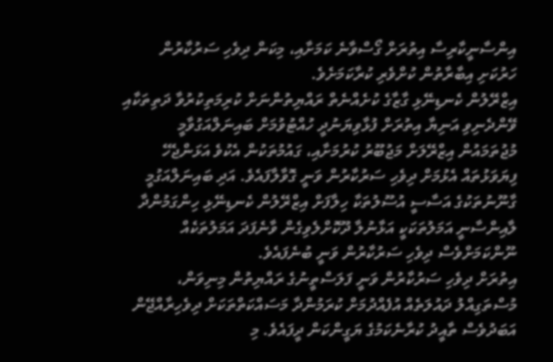އިންސާނީކާރިސާ އިތުރަށް ގޯސްވާނެ ކަމަށާއި، މިކަން ދިވެހި ސަރުކާރުން ހަރުކަށި އިބާރާތުން ކުށްވެރި ކުރާކަމަށެވެ.
އިޒްރޭލުން ކެނޑިނޭޅި ގާޒާގެ ކުށެއްނެތް ރައްޔިތުންނަށް ކުރިމަތިކުރުވާ ދަތިތަކާއި ވޭންދެނިވި އަނިޔާ އިތުރަށް ފުޅާވިޔަނުދީ ހުއްޓުވުމަށް ބައިނަލްއަގުވާމީ މުޖުތަމައުން އިޒްރޭލަށް މަޖުބޫރު ކުރުމަށާއި، ގައުމުތަކުން އެކުވެ އަޅަންޖެހޭ ފިޔަވަޅުތައް އެޅުމަށް ދިވެހި ސަރުކާރުން ވަނީ ގޮވާލާފައެވެ. އަދި ބައިނަލްއަގުމީ ގާނޫނުތަކުގެ އަސާސީ އުސޫލުތަކާ ހިލާފަށް އިޒްރޭލުން ކެނޑިނޭޅި ހިންގަމުންދާ ލާއިންސާނީ އަމަލުތަކަކީ އަޅާނުލާ ދޫކޮށްލެވިގެން ވާނެފަދަ އަމަލުތަކެއް ނޫންކަމަށްވެސް ދިވެހި ސަރުކާރުން ވަނީ ބުނެފައެވެ.
އިތުރަށް ދިވެހި ސަރުކާރުން ވަނީ ފަލަސްތީނުގެ ރައްޔިތުން މިނިވަން، މުސްތަގިއްލު ދައުލަތެއް އުފެއްދުމަށް ކުރަމުންދާ މަސައްކަތްތަކަށް ދިވެހިރާއްޖޭން އަބަދުވެސް ތާއީދު ކުރާނެކަމުގެ ޔަގީންކަން ދީފައެވެ. މި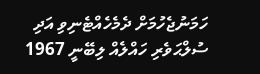ހަމަނުޖެހުމަށް ދެމެހެއްޓެނިވި އަދި ސުލްޙަވެރި ހައްލެއް ލިބޭނީ 1967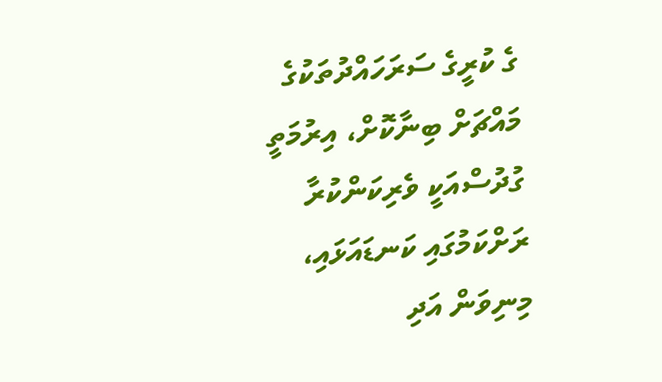ގެ ކުރީގެ ސަރަހައްދުތަކުގެ މައްޗަށް ބިނާކޮށް، އިރުމަތީ ގުދުސްއަކީ ވެރިކަންކުރާ ރަށްކަމުގައި ކަނޑައަޅައި، މިނިވަން އަދި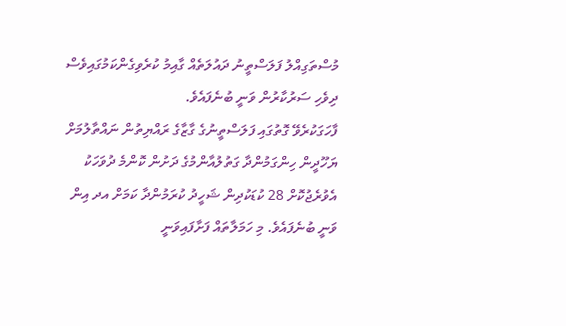މުސްތަގިއްލު ފަލަސްތީނު ދައުލަތެއް ގާއިމު ކުރެވިގެންކަމުގައިވެސް ދިވެހި ސަރުކާރުން ވަނީ ބުނެފައެވެ.
ފާހަގަކުރެވޭ ގޮތުގައި ފަލަސްތީނުގެ ގާޒާގެ ރައްޔިތުން ނައްތާލުމަށް ޔަހޫދީން ހިންގަމުންދާ ގަތުލުއާންމުގެ ދަށުން ކޮންމެ ދުވަހަކު އެވުރެޖުކޮށް 28 ކުޑަކުދިން ޝަހީދު ކުރަމުންދާ ކަމަށް އދ އިން ވަނީ ބުނެފައެވެ. މި ހަމަލާތައް ފަށާފައިވަނީ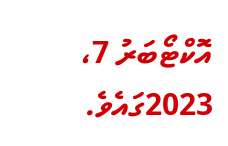އޮކްޓޯބަރު 7، 2023ގައެވެ.